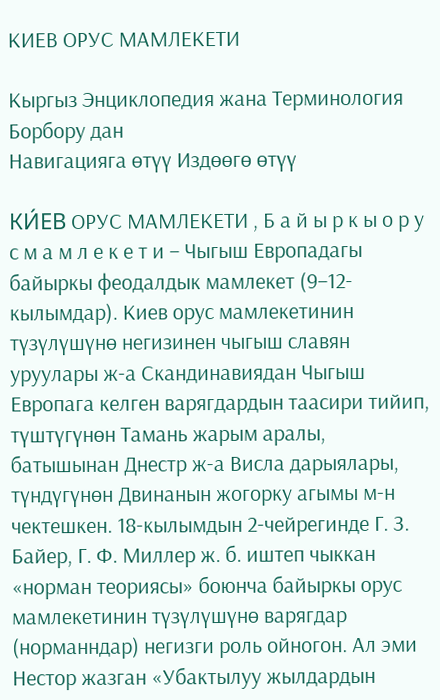КИЕВ ОРУС МАМЛЕКЕТИ

Кыргыз Энциклопедия жана Терминология Борбору дан
Навигацияга өтүү Издөөгө өтүү

КИ́ЕВ ОРУС МАМЛЕКЕТИ , Б а й ы р к ы о р у с м а м л е к е т и – Чыгыш Европадагы байыркы феодалдык мамлекет (9–12-кылымдар). Киев орус мамлекетинин түзүлүшүнө негизинен чыгыш славян уруулары ж-а Скандинавиядан Чыгыш Европага келген варягдардын таасири тийип, түштүгүнөн Тамань жарым аралы, батышынан Днестр ж-а Висла дарыялары, түндүгүнөн Двинанын жогорку агымы м-н чектешкен. 18-кылымдын 2-чейрегинде Г. З. Байер, Г. Ф. Миллер ж. б. иштеп чыккан «норман теориясы» боюнча байыркы орус мамлекетинин түзүлүшүнө варягдар (норманндар) негизги роль ойногон. Ал эми Нестор жазган «Убактылуу жылдардын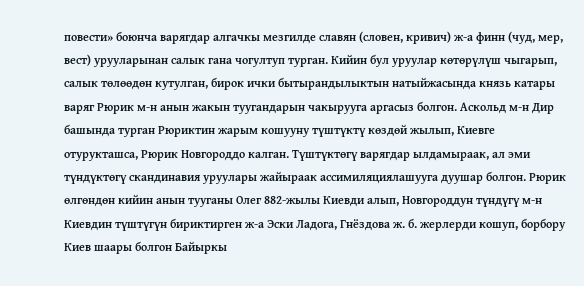повести» боюнча варягдар алгачкы мезгилде славян (словен, кривич) ж-а финн (чуд, мер, вест) урууларынан салык гана чогултуп турган. Кийин бул уруулар көтөрүлүш чыгарып, салык төлөөдөн кутулган, бирок ички бытырандылыктын натыйжасында князь катары варяг Рюрик м-н анын жакын туугандарын чакырууга аргасыз болгон. Аскольд м-н Дир башында турган Рюриктин жарым кошууну түштүктү көздөй жылып, Киевге отурукташса, Рюрик Новгороддо калган. Түштүктөгү варягдар ылдамыраак, ал эми түндүктөгү скандинавия уруулары жайыраак ассимиляциялашууга дуушар болгон. Рюрик өлгөндөн кийин анын тууганы Олег 882-жылы Киевди алып, Новгороддун түндүгү м-н Киевдин түштүгүн бириктирген ж-а Эски Ладога, Гнёздова ж. б. жерлерди кошуп, борбору Киев шаары болгон Байыркы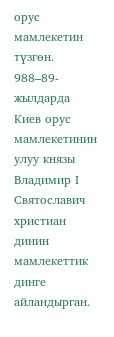орус мамлекетин түзгөн. 988–89-жылдарда Киев орус мамлекетинин улуу князы Владимир I Святославич христиан динин мамлекеттик динге айландырган.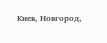Киев, Новгород,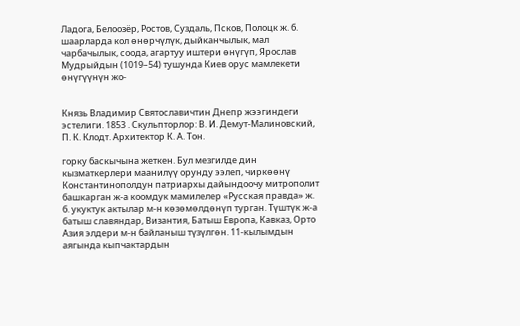Ладога, Белоозёр, Ростов, Суздаль, Псков, Полоцк ж. б. шаарларда кол өнөрчүлүк, дыйканчылык, мал чарбачылык, соода, агартуу иштери өнүгүп, Ярослав Мудрыйдын (1019–54) тушунда Киев орус мамлекети өнүгүүнүн жо-


Князь Владимир Святославичтин Днепр жээгиндеги эстелиги. 1853 . Скульпторлор: В. И. Демут-Малиновский, П. К. Клодт. Архитектор К. А. Тон.

горку баскычына жеткен. Бул мезгилде дин кызматкерлери маанилүү орунду ээлеп, чиркөөнү Константинополдун патриархы дайындоочу митрополит башкарган ж-а коомдук мамилелер «Русская правда» ж. б. укуктук актылар м-н көзөмөлдөнүп турган. Түштүк ж-а батыш славяндар, Византия, Батыш Европа, Кавказ, Орто Азия элдери м-н байланыш түзүлгөн. 11-кылымдын аягында кыпчактардын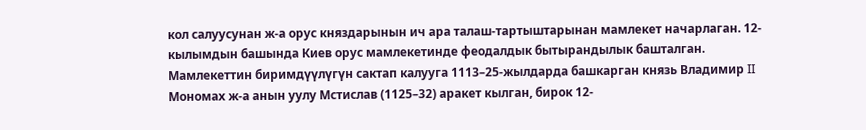кол салуусунан ж-а орус княздарынын ич ара талаш-тартыштарынан мамлекет начарлаган. 12-кылымдын башында Киев орус мамлекетинде феодалдык бытырандылык башталган. Мамлекеттин биримдүүлүгүн сактап калууга 1113–25-жылдарда башкарган князь Владимир II Мономах ж-а анын уулу Мстислав (1125–32) аракет кылган, бирок 12-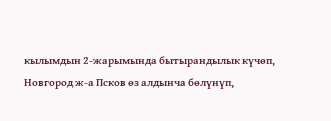кылымдын 2-жарымында бытырандылык күчөп, Новгород ж-а Псков өз алдынча бөлүнүп,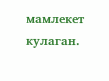мамлекет кулаган.